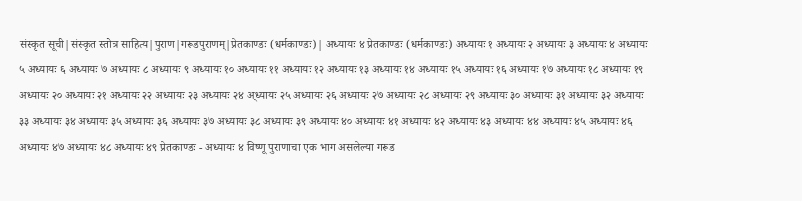संस्कृत सूची|संस्कृत स्तोत्र साहित्य|पुराण|गरूडपुराणम्|प्रेतकाण्डः (धर्मकाण्डः)| अध्यायः ४ प्रेतकाण्डः (धर्मकाण्डः) अध्यायः १ अध्यायः २ अध्यायः ३ अध्यायः ४ अध्यायः ५ अध्यायः ६ अध्यायः ७ अध्यायः ८ अध्यायः ९ अध्यायः १० अध्यायः ११ अध्यायः १२ अध्यायः १३ अध्यायः १४ अध्यायः १५ अध्यायः १६ अध्यायः १७ अध्यायः १८ अध्यायः १९ अध्यायः २० अध्यायः २१ अध्यायः २२ अध्यायः २३ अध्यायः २४ अ्ध्यायः २५ अध्यायः २६ अध्यायः २७ अध्यायः २८ अध्यायः २९ अध्यायः ३० अध्यायः ३१ अध्यायः ३२ अध्यायः ३३ अध्यायः ३४ अध्यायः ३५ अध्यायः ३६ अध्यायः ३७ अध्यायः ३८ अध्यायः ३९ अध्यायः ४० अध्यायः ४१ अध्यायः ४२ अध्यायः ४३ अध्यायः ४४ अध्यायः ४५ अध्यायः ४६ अध्यायः ४७ अध्यायः ४८ अध्यायः ४९ प्रेतकाण्डः - अध्यायः ४ विष्णू पुराणाचा एक भाग असलेल्या गरूड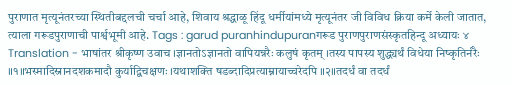पुराणात मृत्यूनंतरच्या स्थितीबद्दलची चर्चा आहे, शिवाय श्रद्धाळू हिंदू धर्मीयांमध्ये मृत्यूनंतर जी विविध क्रिया कर्मे केली जातात, त्याला गरूडपुराणाची पार्श्वभूमी आहे. Tags : garud puranhindupuranगरूड पुराणपुराणसंस्कृतहिन्दू अध्यायः ४ Translation - भाषांतर श्रीकृष्ण उवाच ।ज्ञानतोऽज्ञानतो वापियन्नरैः कलुषं कृतम् ।तस्य पापस्य शुद्ध्यर्थं विधेया निष्कृतिर्नरैः ॥१॥भस्मादिस्नानदशकमादौ कुर्याद्विचक्षणः ।यथाशक्ति षडब्दादिप्रत्याम्नायाच्चरेदपि ॥२॥तदर्धं वा तदर्धं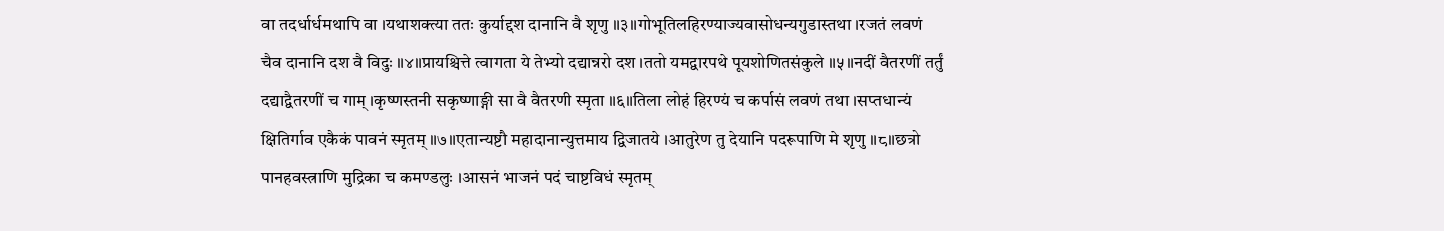वा तदर्धार्धमथापि वा ।यथाशक्त्या ततः कुर्याद्दश दानानि वै शृणु ॥३॥गोभूतिलहिरण्याज्यवासोधन्यगुडास्तथा ।रजतं लवणं चैव दानानि दश वै विदुः ॥४॥प्रायश्चित्ते त्वागता ये तेभ्यो दद्यान्नरो दश ।ततो यमद्वारपथे पूयशोणितसंकुले ॥५॥नदीं वैतरणीं तर्तुं दद्याद्वैतरणीं च गाम् ।कृष्णस्तनी सकृष्णाङ्गी सा वै वैतरणी स्मृता ॥६॥तिला लोहं हिरण्यं च कर्पासं लवणं तथा ।सप्तधान्यं क्षितिर्गाव एकैकं पावनं स्मृतम् ॥७॥एतान्यष्टौ महादानान्युत्तमाय द्विजातये ।आतुरेण तु देयानि पदरूपाणि मे शृणु ॥८॥छत्रो पानहवस्त्राणि मुद्रिका च कमण्डलुः ।आसनं भाजनं पदं चाष्टविधं स्मृतम्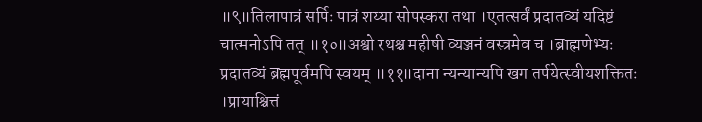॥९॥तिलापात्रं सर्पिः पात्रं शय्या सोपस्करा तथा ।एतत्सर्वं प्रदातव्यं यदिष्टं चात्मनोऽपि तत् ॥१०॥अश्वो रथश्च महीषी व्यञ्जनं वस्त्रमेव च ।ब्राह्मणेभ्यः प्रदातव्यं ब्रह्मपूर्वमपि स्वयम् ॥११॥दाना न्यन्यान्यपि खग तर्पयेत्स्वीयशक्तितः ।प्रायाश्चित्तं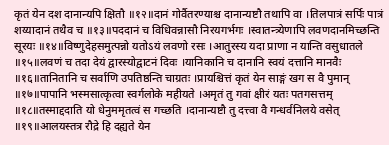कृतं येन दश दानान्यपि क्षितौ ॥१२॥दानं गोर्वैतरण्याश्च दानान्यष्टौ तथापि वा ।तिलपात्रं सर्पिः पात्रं शय्यादानं तथैव च ॥१३॥पददानं च विधिवन्नासौ निरयगर्भगः ।स्वातन्त्र्येणापि लवणदानमिच्छन्ति सूरयः ॥१४॥विष्णुदेहसमुत्पन्नो यतोऽयं लवणो रसः ।आतुरस्य यदा प्राणा न यान्ति वसुधातले ॥१५॥लवणं च तदा देयं द्वारस्योद्वाटनं दिवः ।यानिकानि च दानानि स्वयं दत्तानि मानवैः ॥१६॥तानितानि च सर्वाणि उपतिष्ठन्ति चाग्रतः ।प्रायश्चित्तं कृतं येन साङ्गं खग स वै पुमान् ॥१७॥पापानि भस्मसात्कृत्वा स्वर्गलोके महीयते ।अमृतं तु गवां क्षीरं यतः पतगसत्तम् ॥१८॥तस्माद्ददाति यो धेनुममृतत्वं स गच्छति ।दानान्यष्टौ तु दत्त्वा वै गन्धर्वनिलये वसेत् ॥१९॥आलयस्तत्र रौद्रे हि दह्यते येन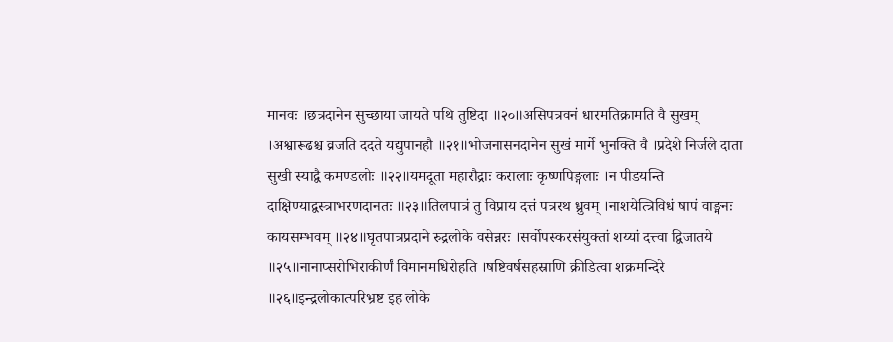मानवः ।छत्रदानेन सुच्छाया जायते पथि तुष्टिदा ॥२०॥असिपत्रवनं धारमतिक्रामति वै सुखम् ।अश्वारूढश्च व्रजति ददते यद्युपानहौ ॥२१॥भोजनासनदानेन सुखं मार्गे भुनक्ति वै ।प्रदेशे निर्जले दाता सुखी स्याद्वै कमण्डलोः ॥२२॥यमदूता महारौद्राः करालाः कृष्णपिङ्गलाः ।न पीडयन्ति दाक्षिण्याद्वस्त्राभरणदानतः ॥२३॥तिलपात्रं तु विप्राय दत्तं पत्ररथ ध्रुवम् ।नाशयेत्त्रिविधं षापं वाङ्मनः कायसम्भवम् ॥२४॥घृतपात्रप्रदाने रुद्रलोके वसेन्नरः ।सर्वोपस्करसंयुक्तां शय्यां दत्त्वा द्विजातये ॥२५॥नानाप्सरोभिराकीर्णं विमानमधिरोहति ।षष्टिवर्षसहस्राणि क्रीडित्वा शक्रमन्दिरे ॥२६॥इन्द्रलोकात्परिभ्रष्ट इह लोके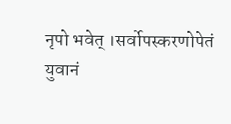नृपो भवेत् ।सर्वोपस्करणोपेतं युवानं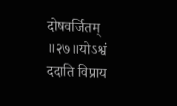दोषवर्जितम् ॥२७॥योऽश्वं ददाति विप्राय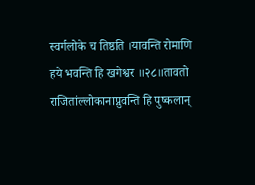स्वर्गलोके च तिष्ठति ।यावन्ति रोमाणि हये भवन्ति हि खगेश्वर ॥२८॥तावतो राजितांल्लोकानाप्नुवन्ति हि पुष्कलान्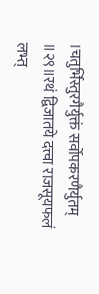।चतुर्भिस्तुरगैर्युक्तं सर्वोपकरणैर्युतम् ॥२९॥रथं द्विजातये दत्त्वा राजसूयफलं लभ्त्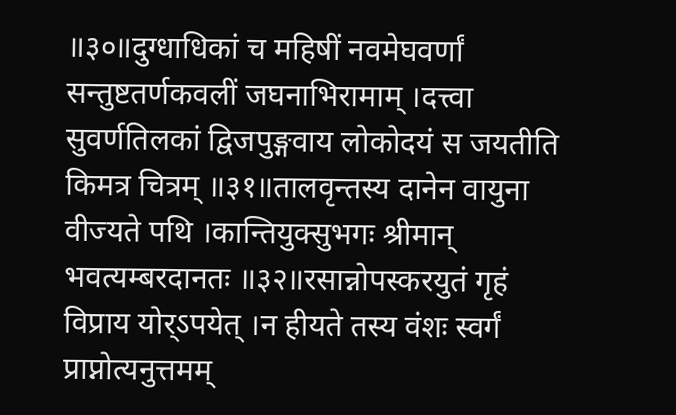॥३०॥दुग्धाधिकां च महिषीं नवमेघवर्णां सन्तुष्टतर्णकवलीं जघनाभिरामाम् ।दत्त्वा सुवर्णतिलकां द्विजपुङ्गवाय लोकोदयं स जयतीति किमत्र चित्रम् ॥३१॥तालवृन्तस्य दानेन वायुना वीज्यते पथि ।कान्तियुक्सुभगः श्रीमान् भवत्यम्बरदानतः ॥३२॥रसान्नोपस्करयुतं गृहं विप्राय योर्ऽपयेत् ।न हीयते तस्य वंशः स्वर्गं प्राप्नोत्यनुत्तमम्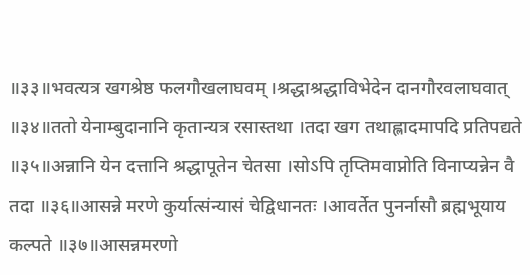॥३३॥भवत्यत्र खगश्रेष्ठ फलगौखलाघवम् ।श्रद्धाश्रद्धाविभेदेन दानगौरवलाघवात् ॥३४॥ततो येनाम्बुदानानि कृतान्यत्र रसास्तथा ।तदा खग तथाह्लादमापदि प्रतिपद्यते ॥३५॥अन्नानि येन दत्तानि श्रद्धापूतेन चेतसा ।सोऽपि तृप्तिमवाप्नोति विनाप्यन्नेन वै तदा ॥३६॥आसन्ने मरणे कुर्यात्संन्यासं चेद्विधानतः ।आवर्तेत पुनर्नासौ ब्रह्मभूयाय कल्पते ॥३७॥आसन्नमरणो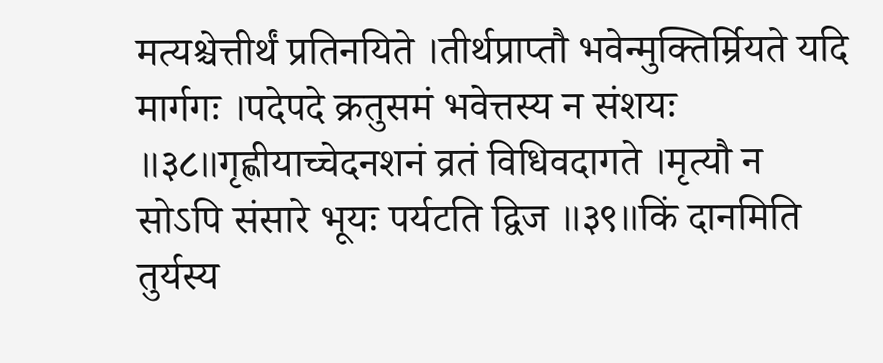मत्यश्चेत्तीर्थं प्रतिनयिते ।तीर्थप्राप्तौ भवेन्मुक्तिर्म्रियते यदि मार्गगः ।पदेपदे क्रतुसमं भवेत्तस्य न संशयः ॥३८॥गृह्णीयाच्चेदनशनं व्रतं विधिवदागते ।मृत्यौ न सोऽपि संसारे भूयः पर्यटति द्विज ॥३९॥किं दानमिति तुर्यस्य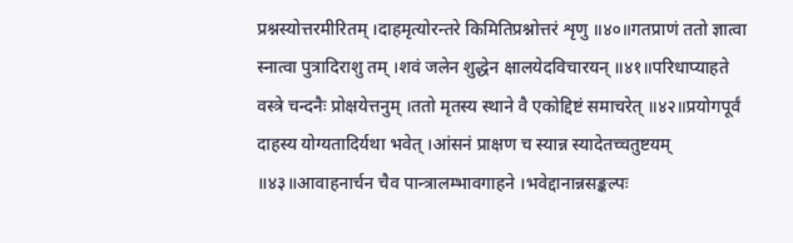प्रश्नस्योत्तरमीरितम् ।दाहमृत्योरन्तरे किमितिप्रश्नोत्तरं शृणु ॥४०॥गतप्राणं ततो ज्ञात्वा स्नात्वा पुत्रादिराशु तम् ।शवं जलेन शुद्धेन क्षालयेदविचारयन् ॥४१॥परिधाप्याहते वस्त्रे चन्दनैः प्रोक्षयेत्तनुम् ।ततो मृतस्य स्थाने वै एकोद्दिष्टं समाचरेत् ॥४२॥प्रयोगपूर्वं दाहस्य योग्यतादिर्यथा भवेत् ।आंसनं प्राक्षण च स्यान्न स्यादेतच्चतुष्टयम् ॥४३॥आवाहनार्चन चैव पान्त्रालम्भावगाहने ।भवेद्दानान्नसङ्कल्पः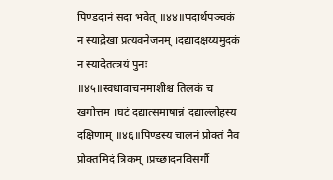पिण्डदानं सदा भवेत् ॥४४॥पदार्थपञ्चकं न स्याद्रेखा प्रत्यवनेजनम् ।दद्यादक्षय्यमुदकं न स्यादेतत्त्रयं पुनः ॥४५॥स्वधावाचनमाशीश्च तिलकं च खगोत्तम ।घटं दद्यात्समाषान्नं दद्याल्लोहस्य दक्षिणाम् ॥४६॥पिण्डस्य चालनं प्रोक्तं नैव प्रोक्तमिदं त्रिकम् ।प्रच्छादनविसर्गौ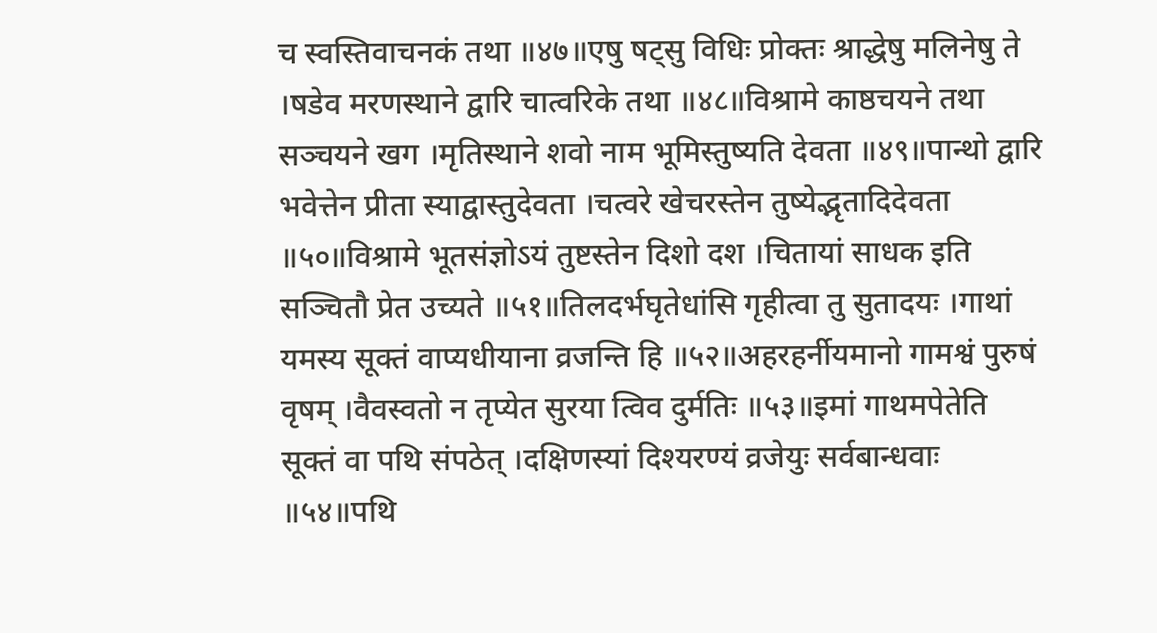च स्वस्तिवाचनकं तथा ॥४७॥एषु षट्सु विधिः प्रोक्तः श्राद्धेषु मलिनेषु ते ।षडेव मरणस्थाने द्वारि चात्वरिके तथा ॥४८॥विश्रामे काष्ठचयने तथा सञ्चयने खग ।मृतिस्थाने शवो नाम भूमिस्तुष्यति देवता ॥४९॥पान्थो द्वारि भवेत्तेन प्रीता स्याद्वास्तुदेवता ।चत्वरे खेचरस्तेन तुष्येद्भृतादिदेवता ॥५०॥विश्रामे भूतसंज्ञोऽयं तुष्टस्तेन दिशो दश ।चितायां साधक इति सञ्चितौ प्रेत उच्यते ॥५१॥तिलदर्भघृतेधांसि गृहीत्वा तु सुतादयः ।गाथां यमस्य सूक्तं वाप्यधीयाना व्रजन्ति हि ॥५२॥अहरहर्नीयमानो गामश्वं पुरुषं वृषम् ।वैवस्वतो न तृप्येत सुरया त्विव दुर्मतिः ॥५३॥इमां गाथमपेतेति सूक्तं वा पथि संपठेत् ।दक्षिणस्यां दिश्यरण्यं व्रजेयुः सर्वबान्धवाः ॥५४॥पथि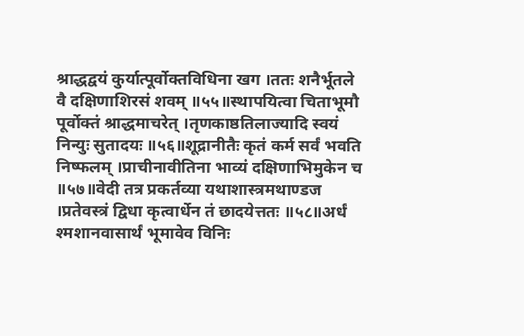श्राद्धद्वयं कुर्यात्पूर्वोक्तविधिना खग ।ततः शनैर्भूतले वै दक्षिणाशिरसं शवम् ॥५५॥स्थापयित्वा चिताभूमौ पूर्वोक्तं श्राद्धमाचरेत् ।तृणकाष्ठतिलाज्यादि स्वयं निन्युः सुतादयः ॥५६॥शूद्रानीतैः कृतं कर्म सर्वं भवति निष्फलम् ।प्राचीनावीतिना भाव्यं दक्षिणाभिमुकेन च ॥५७॥वेदी तत्र प्रकर्तव्या यथाशास्त्रमथाण्डज ।प्रतेवस्त्रं द्विधा कृत्वार्धेन तं छादयेत्ततः ॥५८॥अर्धं श्मशानवासार्थं भूमावेव विनिः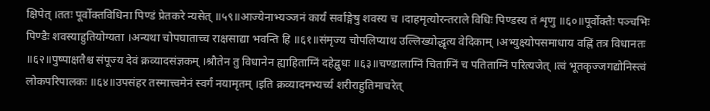क्षिपेत् ।ततः पूर्वोक्तविधिना पिण्डं प्रेतकरे न्यसेत् ॥५९॥आज्येनाभ्यञ्जनं कार्यं सर्वाङ्गेषु शवस्य च ।दाहमृत्योरन्तराले विधिः पिण्डस्य तं शृणु ॥६०॥पूर्वोक्तैः पञ्चभिः पिण्डैः शवस्याहुतियोग्यता ।अन्यथा चोपघाताच्च राक्षसाद्या भवन्ति हि ॥६१॥संमृज्य चोपलिप्याथ उल्लिख्योद्धृत्य वेदिकाम् ।अभ्युक्ष्योपसमाधाय वह्निं तत्र विधानतः ॥६२॥पुष्पाक्षतैश्च संपूज्य देवं क्रव्यादसंज्ञकम् ।श्रौतेन तु विधानेन ह्याहिताग्निं दहेद्वुधः ॥६३॥चण्डालाग्निं चिताग्निं च पतिताग्निं परित्यजेत् ।त्वं भूतकृज्जगद्योनिस्त्वं लोकपरिपालकः ॥६४॥उपसंहर तस्मात्त्वमेनं स्वर्गं नयामृतम् ।इति क्रव्यादमभ्यर्च्य शरीराहुतिमाचरेत्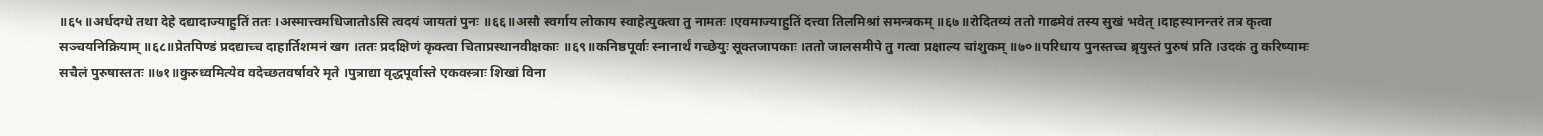॥६५॥अर्धदग्धे तथा देहे दद्यादाज्याहुतिं ततः ।अस्मात्त्वमधिजातोऽसि त्वदयं जायतां पुनः ॥६६॥असौ स्वर्गाय लोकाय स्वाहेत्युक्त्वा तु नामतः ।एवमाज्याहुतिं दत्त्वा तिलमिश्रां समन्त्रकम् ॥६७॥रोदितव्यं ततो गाढमेवं तस्य सुखं भवेत् ।दाहस्यानन्तरं तत्र कृत्वा सञ्चयनिक्रियाम् ॥६८॥प्रेतपिण्डं प्रदद्याच्च दाहार्तिशमनं खग ।ततः प्रदक्षिणं कृक्त्वा चिताप्रस्थानवीक्षकाः ॥६९॥कनिष्ठपूर्वाः स्नानार्थं गच्छेयुः सूक्तजापकाः ।ततो जालसमीपे तु गत्वा प्रक्षाल्य चांशुकम् ॥७०॥परिधाय पुनस्तच्च ब्रृयुस्तं पुरुषं प्रति ।उदकं तु करिष्यामः सचैलं पुरुषास्ततः ॥७१॥कुरुध्वमित्येव वदेच्छतवर्षावरे मृते ।पुत्राद्या वृद्धपूर्वास्ते एकवस्त्राः शिखां विना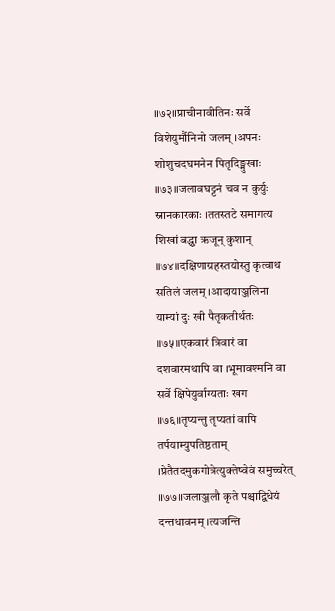॥७२॥प्राचीनावीतिनः सर्वे विशेयुर्मौनिनो जलम् ।अपनः शोशुचदघमनेन पितृदिङ्मुखाः ॥७३॥जलावघट्टनं चव न कुर्युः स्नानकारकाः ।ततस्तटे समागत्य शिखां बद्ध्वा ऋजून् कुशान् ॥७४॥दक्षिणाग्रहस्तयोस्तु कृत्वाथ सतिलं जलम् ।आदायाञ्जलिना याम्यां दुः खी पैतृकतीर्थतः ॥७५॥एकवारं त्रिवारं वा दशवारमथापि वा ।भूमावश्मनि वा सर्वे क्षिपेयुर्वाग्यताः खग ॥७६॥तृप्यन्तु तृप्यतां वापि तर्पयाम्युपतिष्ठताम् ।प्रेतैतदमुकगोत्रेत्युक्तेष्वेवं समुच्चरेत् ॥७७॥जलाञ्जलौ कृते पश्चाद्विधेयं दन्तधावनम् ।त्यजन्ति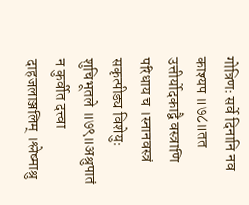गोत्रिणः सर्वे दिनानि नव काश्यप ॥७८॥तत उत्तीर्योदकाद्वै वस्त्राणि परिधाय च ।स्नानवस्त्रं सकृत्पीड्य विशेयुः शुचिभूतले ॥७९॥अश्रुपातं न कुर्वीत दत्त्वा दाहजलाञ्जलिम् ।श्लेष्माश्रु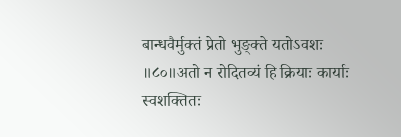बान्धवैर्मुक्तं प्रेतो भुङ्क्ते यतोऽवशः ॥८०॥अतो न रोदितव्यं हि क्रियाः कार्याः स्वशक्तितः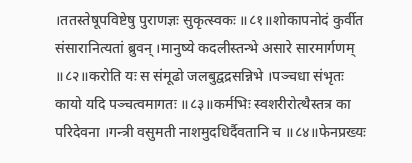।ततस्तेषूपविष्टेषु पुराणज्ञः सुकृत्स्वकः ॥८१॥शोकापनोदं कुर्वीत संसारानित्यतां ब्रुवन् ।मानुष्ये कदलीस्तन्भे असारे सारमार्गणम् ॥८२॥करोति यः स संमूढो जलबुद्वद्रसन्निभे ।पञ्चधा संभृतः कायो यदि पञ्चत्वमागतः ॥८३॥कर्मभिः स्वशरीरोत्थैस्तत्र का परिदेवना ।गन्त्री वसुमती नाशमुदधिर्दैवतानि च ॥८४॥फेनप्रख्यः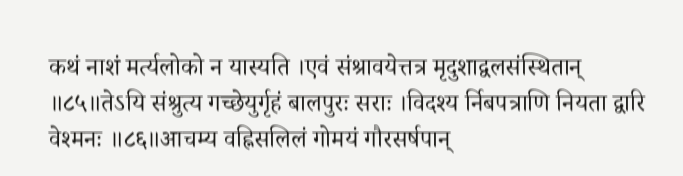कथं नाशं मर्त्यलोको न यास्यति ।एवं संश्रावयेत्तत्र मृदुशाद्वलसंस्थितान् ॥८५॥तेऽयि संश्रुत्य गच्छेयुर्गृहं बालपुरः सराः ।विदश्य र्निबपत्राणि नियता द्वारि वेश्मनः ॥८६॥आचम्य वह्निसलिलं गोमयं गौरसर्षपान्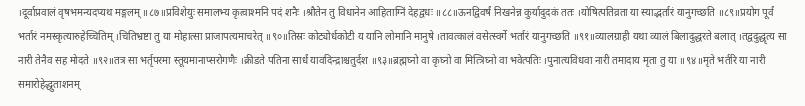।दूर्वाप्रवालं वृषभमन्यदप्यथ मङ्गलम् ॥८७॥प्रविशेयुः समालभ्य कृत्वाश्मनि पदं शनैः ।श्रौतेन तु विधानेन आहिताग्निं देहद्वधः ॥८८॥ऊनद्विवर्षं निखनेन्न कुर्यादुदकं ततः ।योषित्पतिव्रता या स्याद्भर्तारं यानुगच्छति ॥८९॥प्रयोग पूर्वं भर्तारं नमस्कृत्यारुहेच्चितिम् ।चितिभ्रष्टा तु या मोहात्सा प्राजापत्यमाचरेत् ॥९०॥तिस्रः कोट्योर्धकोटी य यानि लोमानि मानुषे ।तावत्कालं वसेत्स्वर्गे भर्तारं यानुगच्छति ॥९१॥व्यालग्राही यथा व्यालं बिलादुद्धरते बलात् ।तद्वदुद्धृत्य सा नारी तेनैव सह मोदते ॥९२॥तत्र सा भर्तृपरमा स्तूयमानाप्सरोगणैः ।क्रीडते पतिना सार्धं यावदिन्द्राश्चतुर्दश ॥९३॥ब्रह्मघ्नो वा कृघ्नो वा मित्त्रिघ्नो वा भवेत्पतिः ।पुनात्यविधवा नारी तमादाय मृता तु या ॥९४॥मृते भर्तरि या नारी समारोहेद्धुताशनम्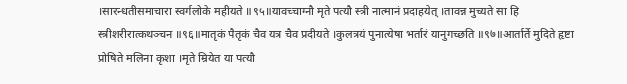।सारन्धतीसमाचारा स्वर्गलोके महीयते ॥९५॥यावच्चाग्नौ मृते पत्यौ स्त्री नात्मानं प्रदाहयेत् ।तावन्न मुच्यते सा हि स्त्रीशरीरात्कथञ्चन ॥९६॥मातृकं पैतृकं चैव यत्र चैव प्रदीयते ।कुलत्रयं पुनात्येषा भर्तारं यानुगच्छति ॥९७॥आर्तार्ते मुदिते हृष्टा प्रोषिते मलिना कृशा ।मृते म्रियेत या पत्यौ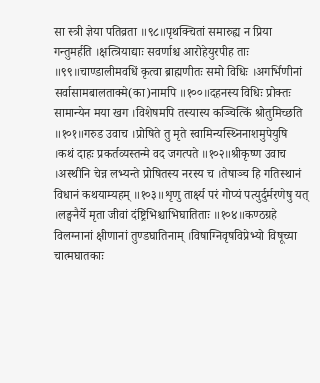सा स्त्री ज्ञेया पतिव्रता ॥९८॥पृथक्चितां समारुह्य न प्रिया गन्तुमर्हति ।क्षत्त्रियाद्याः सवर्णाश्च आरोहेयुरपीह ताः ॥९९॥चाण्डालीमवधिं कृत्वा ब्राह्मणीतः समो विधिः ।अगर्भिणीनां सर्वासामबालताक्मे(का)नामपि ॥१००॥दहनस्य विधिः प्रोक्तः सामान्येन मया खग ।विशेषमपि तस्यास्य कञ्चित्किं श्रोतुमिच्छति ॥१०१॥गरुड उवाच ।प्रोषिते तु मृते स्वामिन्यस्थ्निनाशमुपेयुषि ।कथं दाहः प्रकर्तव्यस्तन्मे वद जगत्पते ॥१०२॥श्रीकृष्ण उवाच ।अस्थीनि चेन्न लभ्यन्ते प्रोषितस्य नरस्य च ।तेषाञ्च हि गतिस्थानं विधानं कथयाम्यहम् ॥१०३॥शृणु तार्क्ष्य परं गोप्यं पत्युर्दुर्मरणेषु यत् ।लङ्घनैर्ये मृता जीवां दंष्ट्रिभिश्चाभिघातिताः ॥१०४॥कण्ठग्रहे विलग्नानां क्षीणानां तुण्डघातिनाम् ।विषाग्निवृषविप्रेभ्यो विषूच्या चात्मघातकाः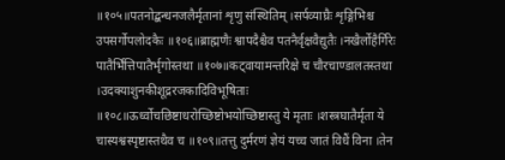॥१०५॥पतनोद्बन्धनजलैर्मृतानां शृणु संस्थितिम् ।सर्पव्याघ्रैः शृङ्गिभिश्च उपसर्गोपलोदकैः ॥१०६॥ब्राह्मणैः श्वापदैश्चैव पतनैर्वृक्षवैद्युतैः ।नखैर्लोहैर्गिरेः पातैर्भित्तिपातैर्भृगोस्तथा ॥१०७॥कट्वायामन्तरिक्षे च चौरचाण्डालतस्तथा ।उदक्याशुनकीशूद्ररजकादिविभूषिताः ॥१०८॥ऊर्ध्वोचछिष्टाधरोच्छिष्टोभयोच्छिष्टास्तु ये मृताः ।शस्त्रघातैर्मृता ये चास्यश्वस्पृष्टास्तथैव च ॥१०९॥तत्तु दुर्मरणं ज्ञेयं यच्च जातं विधैं विना ।तेन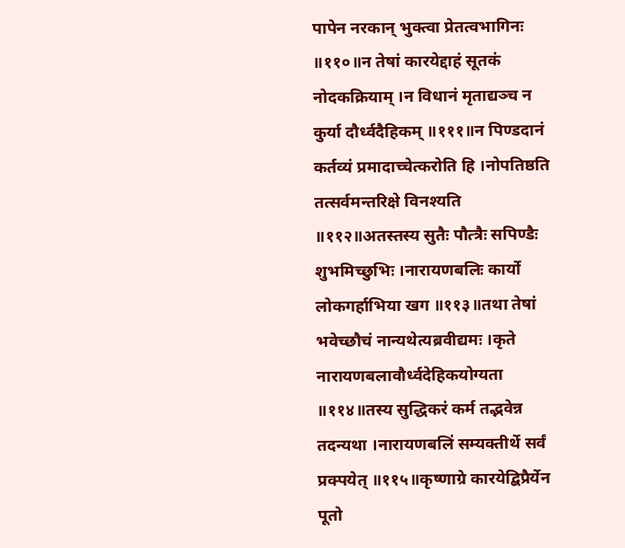पापेन नरकान् भुक्त्वा प्रेतत्वभागिनः ॥११०॥न तेषां कारयेद्दाहं सूतकं नोदकक्रियाम् ।न विधानं मृताद्यञ्च न कुर्या दौर्ध्वदैहिकम् ॥१११॥न पिण्डदानं कर्तव्यं प्रमादाच्चेत्करोति हि ।नोपतिष्ठति तत्सर्वमन्तरिक्षे विनश्यति ॥११२॥अतस्तस्य सुतैः पौत्त्रैः सपिण्डैः शुभमिच्छुभिः ।नारायणबलिः कार्यो लोकगर्हाभिया खग ॥११३॥तथा तेषां भवेच्छौचं नान्यथेत्यब्रवीद्यमः ।कृते नारायणबलावौर्ध्वदेहिकयोग्यता ॥११४॥तस्य सुद्धिकरं कर्म तद्भवेन्न तदन्यथा ।नारायणबलिं सम्यक्तीर्थे सर्वं प्रक्पयेत् ॥११५॥कृष्णाग्रे कारयेद्बिप्रैर्येन पूतो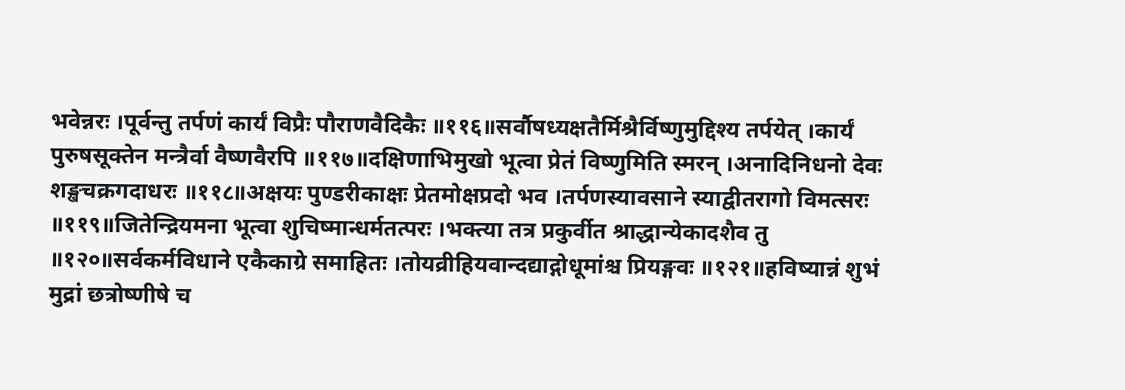भवेन्नरः ।पूर्वन्तु तर्पणं कार्यं विप्रैः पौराणवैदिकैः ॥११६॥सर्वौषध्यक्षतैर्मिश्रैर्विष्णुमुद्दिश्य तर्पयेत् ।कार्यं पुरुषसूक्तेन मन्त्रैर्वा वैष्णवैरपि ॥११७॥दक्षिणाभिमुखो भूत्वा प्रेतं विष्णुमिति स्मरन् ।अनादिनिधनो देवः शङ्खचक्रगदाधरः ॥११८॥अक्षयः पुण्डरीकाक्षः प्रेतमोक्षप्रदो भव ।तर्पणस्यावसाने स्याद्वीतरागो विमत्सरः ॥११९॥जितेन्द्रियमना भूत्वा शुचिष्मान्धर्मतत्परः ।भक्त्या तत्र प्रकुर्वीत श्राद्धान्येकादशैव तु ॥१२०॥सर्वकर्मविधाने एकैकाग्रे समाहितः ।तोयव्रीहियवान्दद्याद्गोधूमांश्च प्रियङ्गवः ॥१२१॥हविष्यान्नं शुभं मुद्रां छत्रोष्णीषे च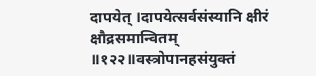दापयेत् ।दापयेत्सर्वसंस्यानि क्षीरं क्षौद्रसमान्वितम् ॥१२२॥वस्त्रोपानहसंयुक्तं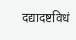दद्यादष्टविधं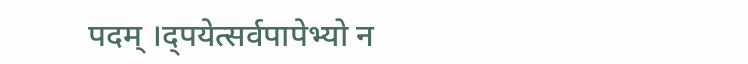पदम् ।द्पयेत्सर्वपापेभ्यो न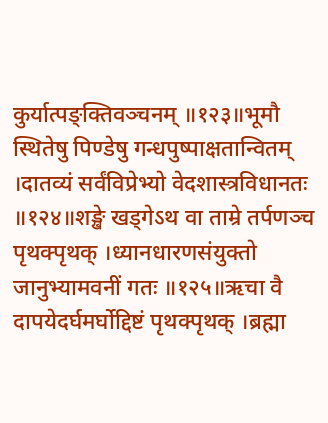कुर्यात्पङ्क्तिवञ्चनम् ॥१२३॥भूमौ स्थितेषु पिण्डेषु गन्धपुष्पाक्षतान्वितम् ।दातव्यं सर्वंविप्रेभ्यो वेदशास्त्रविधानतः ॥१२४॥शङ्खे खड्गेऽथ वा ताम्रे तर्पणञ्च पृथक्पृथक् ।ध्यानधारणसंयुक्तो जानुभ्यामवनीं गतः ॥१२५॥ऋचा वै दापयेदर्घमर्घोद्दिष्टं पृथक्पृथक् ।ब्रह्मा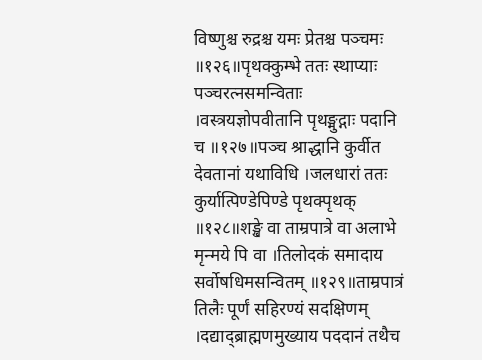विष्णुश्च रुद्रश्च यमः प्रेतश्च पञ्चमः ॥१२६॥पृथक्कुम्भे ततः स्थाप्याः पञ्चरत्नसमन्विताः ।वस्त्रयज्ञोपवीतानि पृथङ्मुद्गाः पदानि च ॥१२७॥पञ्च श्राद्धानि कुर्वीत देवतानां यथाविधि ।जलधारां ततः कुर्यात्पिण्डेपिण्डे पृथक्पृथक् ॥१२८॥शङ्खे वा ताम्रपात्रे वा अलाभे मृन्मये पि वा ।तिलोदकं समादाय सर्वोषधिमसन्वितम् ॥१२९॥ताम्रपात्रं तिलैः पूर्णं सहिरण्यं सदक्षिणम् ।दद्याद्ब्राह्मणमुख्याय पददानं तथैच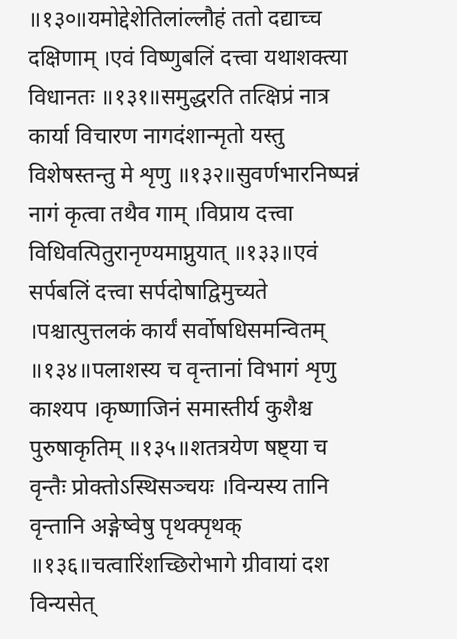॥१३०॥यमोद्देशेतिलांल्लौहं ततो दद्याच्च दक्षिणाम् ।एवं विष्णुबलिं दत्त्वा यथाशक्त्या विधानतः ॥१३१॥समुद्धरति तत्क्षिप्रं नात्र कार्या विचारण नागदंशान्मृतो यस्तु विशेषस्तन्तु मे शृणु ॥१३२॥सुवर्णभारनिष्पन्नं नागं कृत्वा तथैव गाम् ।विप्राय दत्त्वा विधिवत्पितुरानृण्यमाप्नुयात् ॥१३३॥एवं सर्पबलिं दत्त्वा सर्पदोषाद्विमुच्यते ।पश्चात्पुत्तलकं कार्यं सर्वोषधिसमन्वितम् ॥१३४॥पलाशस्य च वृन्तानां विभागं शृणु काश्यप ।कृष्णाजिनं समास्तीर्य कुशैश्च पुरुषाकृतिम् ॥१३५॥शतत्रयेण षष्ट्या च वृन्तैः प्रोक्तोऽस्थिसञ्चयः ।विन्यस्य तानि वृन्तानि अङ्गेष्वेषु पृथक्पृथक् ॥१३६॥चत्वारिंशच्छिरोभागे ग्रीवायां दश विन्यसेत्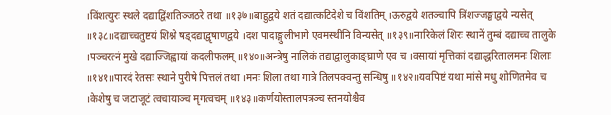।विंशत्युरः स्थले दद्याद्विंशतिञ्जठरे तथा ॥१३७॥बाहुद्वये शतं दद्यात्कटिदेशे च विंशतिम् ।ऊरुद्वये शतञ्चापि त्रिंशज्जङ्घाद्वये न्यसेत् ॥१३८॥दद्याच्चतुष्टयं शिश्ने षड्दद्याद्वृषाणद्वये ।दश पादाङ्गुलीभागे एवमस्थीनि विन्यसेत् ॥१३९॥नारिकेलं शिरः स्थानें तुम्बं दद्याच्च तालुके ।पञ्चरत्नं मुखे दद्याज्जिह्वायां कदलीफलम् ॥१४०॥अन्त्रेषु नालिकं तद्याद्वालुकाङ्घ्राणे एव च ।वसायां मृत्तिकां दद्याद्धरितालमनः शिलाः ॥१४१॥पारदं रेतसः स्थाने पुरीषे पित्तलं तथा ।मनः शिला तथा गात्रे तिलपक्वन्तु सन्धिषु ॥१४२॥यवपिष्टं यथा मांसे मधु शोणितमेव च ।केशेषु च जटाजूटं त्वचायाञ्च मृगत्वचम् ॥१४३॥कर्णयोस्तालपत्रञ्च स्तनयोश्चैव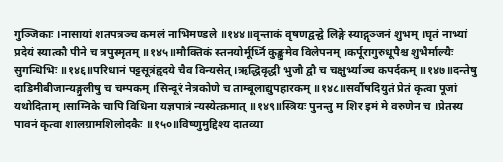गुञ्जिकाः ।नासायां शतपत्रञ्च कमलं नाभिमण्डले ॥१४४॥वृन्ताकं वृषणद्वन्द्वे लिङ्गे स्याद्गृञ्जनं शुभम् ।घृतं नाभ्यां प्रदेयं स्यात्कौ पीने च त्रपुस्मृतम् ॥१४५॥मौक्तिकं स्तनयोर्मूर्ध्नि कुङ्कुमेव विलेपनम् ।कर्पूरागुरुधूपैश्च शुभैर्माल्यैः सुगन्धिभिः ॥१४६॥परिधानं पट्टसूत्रंहृदये चैव विन्यसेत् ।ऋद्धिवृद्धी भुजौ द्वौ च चक्षुर्भ्याञ्च कपर्दकम् ॥१४७॥दन्तेषु दाडिमीबीजान्यङ्गुलीषु च चम्पकम् ।सिन्दूरं नेत्रकोणे च ताम्बूलाद्युपहारकम् ॥१४८॥सर्वौषदियुतं प्रेतं कृत्वा पूजां यथोदिताम् ।साग्निके चापि विधिना यज्ञपात्रं न्यस्येत्क्रमात् ॥१४९॥स्त्रियः पुनन्तु म शिर इमं मे वरुणेन च ।प्रेतस्य पावनं कृत्वा शालग्रामशिलोदकैः ॥१५०॥विष्णुमुद्दिश्य दातव्या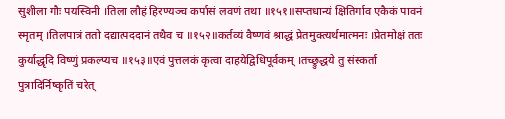सुशीला गौः पयस्विनी ।तिला लौहं हिरण्यञ्च कर्पासं लवणं तथा ॥१५१॥सप्तधान्यं क्षितिर्गाव एकैकं पावनं स्मृतम् ।तिलपात्रं ततो दद्यात्पददानं तथैव च ॥१५२॥कर्तव्यं वैष्णवं श्राद्धं प्रेतमुक्त्यर्थमात्मनः ।प्रेतमोक्षं ततः कुर्याद्धृदि विष्णुं प्रकल्प्यच ॥१५३॥एवं पुत्तलकं कृत्वा दाहयेद्विधिपूर्वकम् ।तच्छ्रुद्धये तु संस्कर्ता पुत्रादिर्निष्कृतिं चरेत्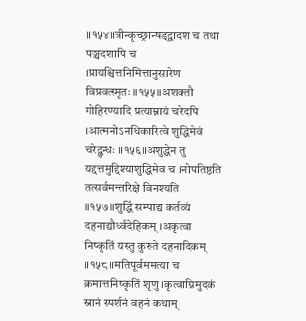॥१५४॥त्रीन्कृच्छ्रान्षड्द्वादश च तथा पञ्चदशापि च ।प्रायश्चित्तनिमित्तानुसारेण विप्रवत्स्मृतः ॥१५५॥अशक्तौ गोहिरण्यादि प्रत्याम्नायं चरेदपि ।आत्मनोऽनधिकारित्वे शुद्धिमेवं चरेद्वुन्धः ॥१५६॥अशुद्धेन तु यद्दत्तमुद्दिश्याशुद्धिमेव च ।नोपतिष्ठति तत्सर्वमन्तरिक्षे विनश्यति ॥१५७॥शुद्धिं सम्पाद्य कर्तव्यं दहनाद्यौर्ध्वदेहिकम् ।अकृत्वा निष्कृतिं यस्तु कुरुते दहनादिकम् ॥१५८॥मतिपूर्वममत्या च क्रमात्तनिष्कृतिं शृणु ।कृत्वाग्निमुदकं स्नानं स्पर्शनं वहनं कथाम्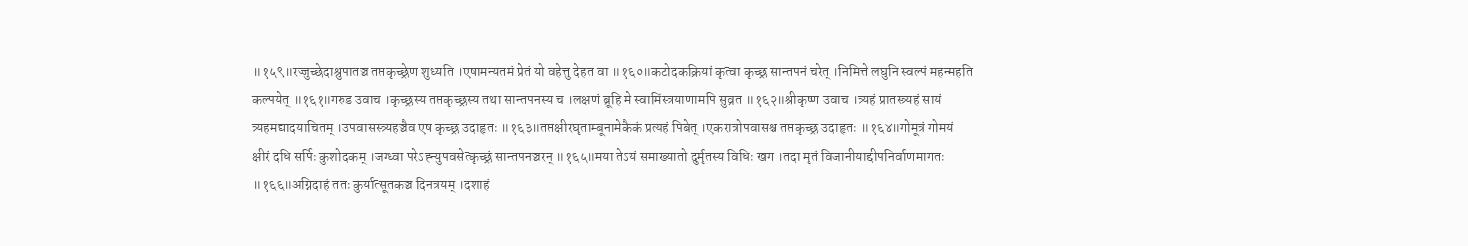॥१५९॥रज्जुच्छेदाश्रुपातञ्च तप्तकृच्छ्रेण शुध्यति ।एषामन्यतमं प्रेतं यो वहेत्तु देहत वा ॥१६०॥कटोदकक्रियां कृत्वा कृच्छ्र सान्तपनं चरेत् ।निमित्ते लघुनि स्वल्पं महन्महति कल्पयेत् ॥१६१॥गरुड उवाच ।कृच्छ्रस्य तप्तकृच्छ्रस्य तथा सान्तपनस्य च ।लक्षणं ब्रूहि मे स्वामिंस्त्रयाणामपि सुव्रत ॥१६२॥श्रीकृष्ण उवाच ।त्र्यहं प्रातस्त्र्यहं सायं त्र्यहमद्यादयाचितम् ।उपवासस्त्र्यहञ्चैव एष कृच्छ्र उदाहृतः ॥१६३॥तप्तक्षीरघृताम्बूनामेकैकं प्रत्यहं पिबेत् ।एकरात्रोपवासश्च तप्तकृच्छ्र उदाहृतः ॥१६४॥गोमूत्रं गोमयं क्षीरं दधि सर्पिः कुशोदकम् ।जग्ध्वा परेऽह्न्युपवसेत्कृच्छ्रं सान्तपनञ्चरन् ॥१६५॥मया तेऽयं समाख्यातो दुर्मृतस्य विधिः खग ।तदा मृतं विजानीयाद्दीपनिर्वाणमागतः ॥१६६॥अग्निदाहं ततः कुर्यात्सूतकञ्च दिनत्रयम् ।दशाहं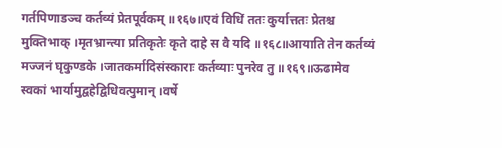गर्तपिणाडञ्च कर्तव्यं प्रेतपूर्वकम् ॥१६७॥एवं विधिं ततः कुर्यात्ततः प्रेतश्च मुक्तिभाक् ।मृतभ्रान्त्या प्रतिकृतेः कृते दाहे स वै यदि ॥१६८॥आयाति तेन कर्तव्यं मज्जनं घृकुण्डके ।जातकर्मादिसंस्काराः कर्तव्याः पुनरेव तु ॥१६९॥ऊढामेव स्वकां भार्यामुद्वहेद्विधिवत्पुमान् ।वर्षे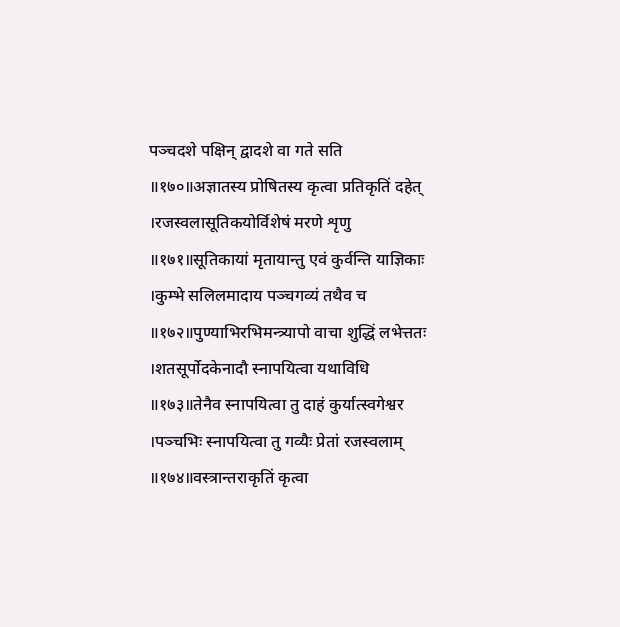पञ्चदशे पक्षिन् द्वादशे वा गते सति ॥१७०॥अज्ञातस्य प्रोषितस्य कृत्वा प्रतिकृतिं दहेत् ।रजस्वलासूतिकयोर्विशेषं मरणे शृणु ॥१७१॥सूतिकायां मृतायान्तु एवं कुर्वन्ति याज्ञिकाः ।कुम्भे सलिलमादाय पञ्चगव्यं तथैव च ॥१७२॥पुण्याभिरभिमन्त्र्यापो वाचा शुद्धिं लभेत्ततः ।शतसूर्पोदकेनादौ स्नापयित्वा यथाविधि ॥१७३॥तेनैव स्नापयित्वा तु दाहं कुर्यात्स्वगेश्वर ।पञ्चभिः स्नापयित्वा तु गव्यैः प्रेतां रजस्वलाम् ॥१७४॥वस्त्रान्तराकृतिं कृत्वा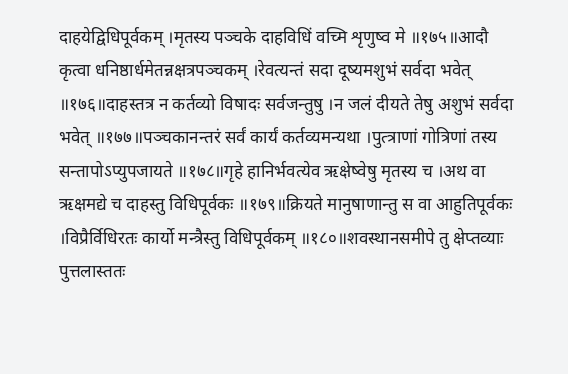दाहयेद्विधिपूर्वकम् ।मृतस्य पञ्चके दाहविधिं वच्मि शृणुष्व मे ॥१७५॥आदौ कृत्वा धनिष्ठार्धमेतन्नक्षत्रपञ्चकम् ।रेवत्यन्तं सदा दूष्यमशुभं सर्वदा भवेत् ॥१७६॥दाहस्तत्र न कर्तव्यो विषादः सर्वजन्तुषु ।न जलं दीयते तेषु अशुभं सर्वदा भवेत् ॥१७७॥पञ्चकानन्तरं सर्वं कार्यं कर्तव्यमन्यथा ।पुत्त्राणां गोत्रिणां तस्य सन्तापोऽप्युपजायते ॥१७८॥गृहे हानिर्भवत्येव ऋक्षेष्वेषु मृतस्य च ।अथ वा ऋक्षमद्ये च दाहस्तु विधिपूर्वकः ॥१७९॥क्रियते मानुषाणान्तु स वा आहुतिपूर्वकः ।विप्रैर्विधिरतः कार्यो मन्त्रैस्तु विधिपूर्वकम् ॥१८०॥शवस्थानसमीपे तु क्षेप्तव्याः पुत्तलास्ततः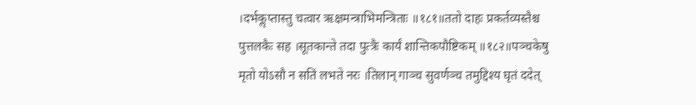।दर्भकॢप्तास्तु चत्वार ऋक्षमन्त्राभिमन्त्रिताः ॥१८१॥ततो दाहः प्रकर्तव्यस्तैश्च पुत्तलकैः सह ।सूतकान्ते तदा पुत्त्रैः कार्यं शान्तिकपौष्टिकम् ॥१८२॥पञ्चकेषु मृतो योऽसौ न सतिं लभते नरः ।तिलान् गाञ्च सुवर्णञ्च तमुद्दिश्य घृतं ददेत्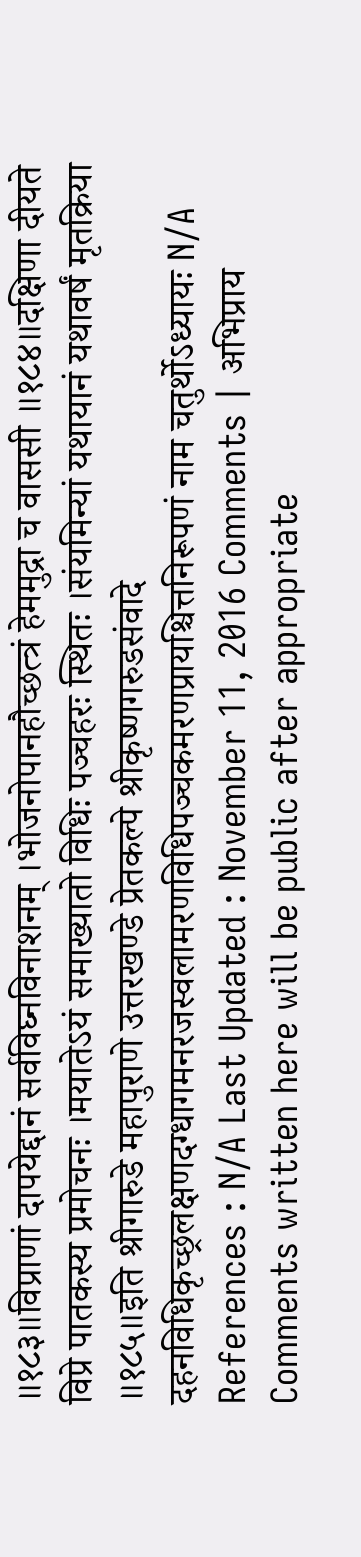॥१८३॥विप्राणां दापयेद्दानं सर्वविघ्नविनाशनम् ।भोजनोपानहौच्छत्त्रं हेममुद्रा च वाससी ॥१८४॥दक्षिणा दीयते विप्रे पातकस्य प्रमोचनः ।मयातेऽयं समाख्यातो विधिः पञ्चहरः स्थितः ।संयमिन्यां यथायानं यथावर्षं मृतक्रिया ॥१८५॥इति श्रीगारुडे महापुराणे उत्तरखण्डे प्रेतकल्पे श्रीकृष्णगरुडसंवादे दहनविधिकृच्छ्रलक्षणदग्धागमनरजस्वलामरणविधिपञ्चकमरणप्रायश्चित्तनिरूपणं नाम चतुर्थोऽध्यायः N/A References : N/A Last Updated : November 11, 2016 Comments | अभिप्राय Comments written here will be public after appropriate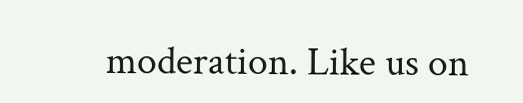moderation. Like us on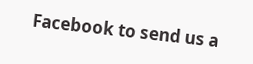Facebook to send us a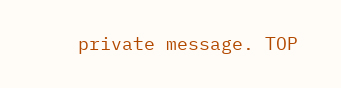private message. TOP